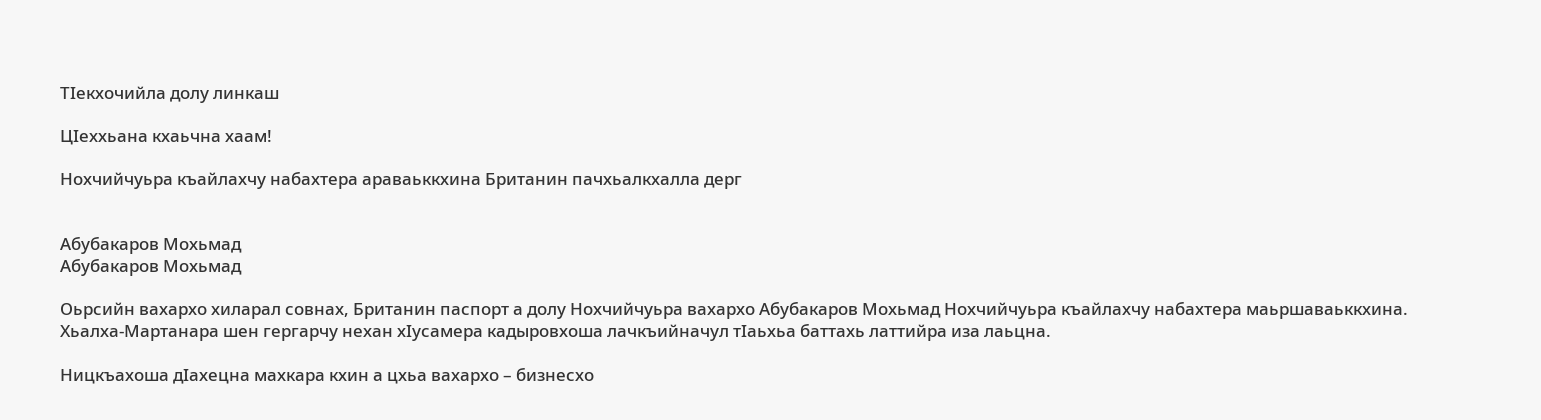ТIекхочийла долу линкаш

ЦIеххьана кхаьчна хаам!

Нохчийчуьра къайлахчу набахтера араваьккхина Британин пачхьалкхалла дерг


Абубакаров Мохьмад
Абубакаров Мохьмад

Оьрсийн вахархо хиларал совнах, Британин паспорт а долу Нохчийчуьра вахархо Абубакаров Мохьмад Нохчийчуьра къайлахчу набахтера маьршаваьккхина. Хьалха-Мартанара шен гергарчу нехан хIусамера кадыровхоша лачкъийначул тIаьхьа баттахь латтийра иза лаьцна.

Ницкъахоша дIахецна махкара кхин а цхьа вахархо – бизнесхо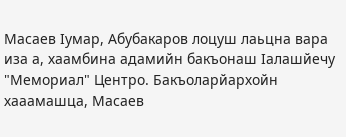Масаев Iумар, Абубакаров лоцуш лаьцна вара иза а, хаамбина адамийн бакъонаш Iалашйечу "Мемориал" Центро. Бакъоларйархойн хааамашца, Масаев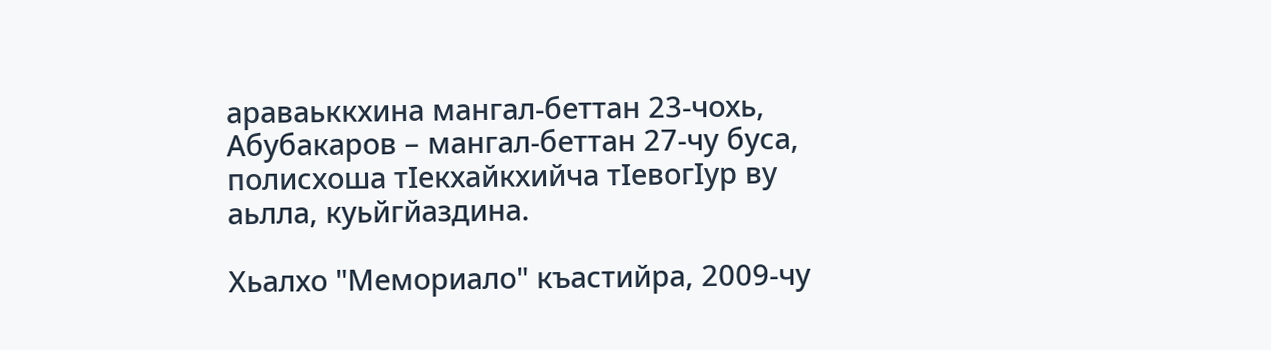араваьккхина мангал-беттан 23-чохь, Абубакаров – мангал-беттан 27-чу буса, полисхоша тIекхайкхийча тIевогIур ву аьлла, куьйгйаздина.

Хьалхо "Мемориало" къастийра, 2009-чу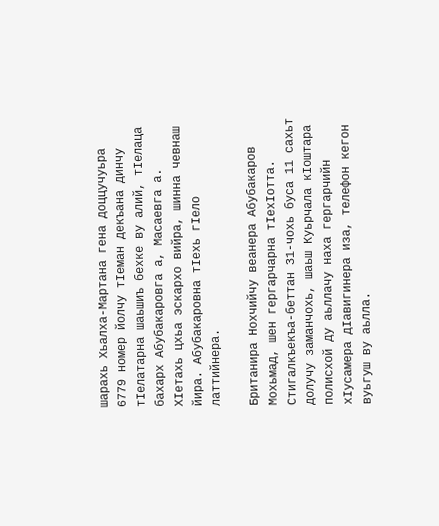шарахь Хьалха-Мартана гена доццучуьра 6779 номер йолчу тIеман декъана динчу тIелатарна шаьшиъ бехке ву алий, тIелаца бахарх Абубакаровга а, Масаевга а. ХIетахь цхьа эскархо вийра, шинна чевнаш йира. Абубакаровна тIехь гIело латтийнера.

Британира Нохчийчу веанера Абубакаров Мохьмад, шен гергарчарна тIехIотта. Стигалкъекъа-беттан 31-чохь буса 11 сахьт долучу заманчохь, шаьш Куьрчала кIоштара полисхой ду аьллачу наха гергарчийн хIусамера дIавигинера иза, телефон кегон вуьгуш ву аьлла.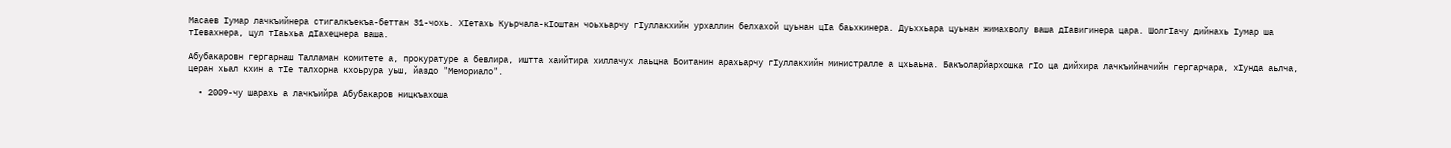Масаев Iумар лачкъийнера стигалкъекъа-беттан 31-чохь. ХIетахь Куьрчала-кIоштан чоьхьарчу гIуллакхийн урхаллин белхахой цуьнан цIа баьхкинера. Дуьххьара цуьнан жимахволу ваша дIавигинера цара. ШолгIачу дийнахь Iумар ша тIевахнера, цул тIаьхьа дIахецнера ваша.

Абубакаровн гергарнаш Талламан комитете а, прокуратуре а бевлира, иштта хаийтира хиллачух лаьцна Боитанин арахьарчу гIуллакхийн министралле а цхьаьна. Бакъоларйархошка гIо ца дийхира лачкъийначийн гергарчара, хIунда аьлча, церан хьал кхин а тIе талхорна кхоьрура уьш, йаздо "Мемориало".

  • 2009-чу шарахь а лачкъийра Абубакаров ницкъахоша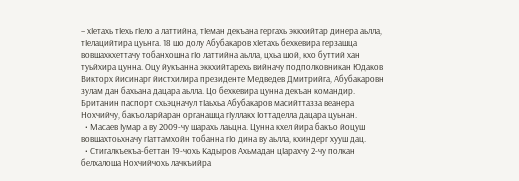– хIетахь тIехь гIело а латтийна, тIеман декъана гергахь эккхийтар динера аьлла, тIелацийтира цуьнга. 18 шо долу Абубакаров хIетахь бехкевира герзашца вовшахкхеттачу тобанхошна гIо латтийна аьлла, цхьа шой, кхо буттий хан туьйхира цунна. Оцу йукъанна эккхийтарехь вийначу подполковникан Юдаков Викторх йисинарг йистхилира президенте Медведев Дмитрийга, Абубакаровн зулам дан бахьана дацара аьлла. Цо бехкевира цунна декъан командир. Британин паспорт схьэцначул тIаьхьа Абубакаров масийттазза веанера Нохчийчу, бакъоларйаран органашца гIуллакх Iоттаделла дацара цуьнан.
  • Масаев Iумар а ву 2009-чу шарахь лаьцна. Цунна кхел йира бакъо йоцуш вовшахтоьхначу гIаттамхойн тобанна гIо дина ву аьлла, кхиндерг хууш дац.
  • Стигалкъекъа-беттан 19-чохь Кадыров Ахьмадан цIарахчу 2-чу полкан белхалоша Нохчийчохь лачкъийра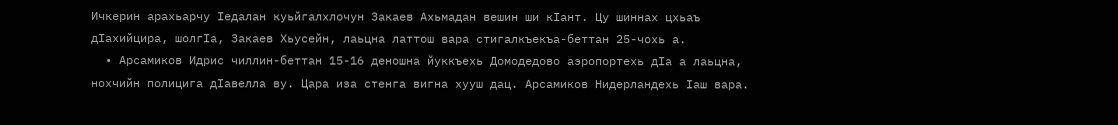Ичкерин арахьарчу Iедалан куьйгалхлочун Закаев Ахьмадан вешин ши кIант. Цу шиннах цхьаъ дIахийцира, шолгIа, Закаев Хьусейн, лаьцна латтош вара стигалкъекъа-беттан 25-чохь а.
  • Арсамиков Идрис чиллин-беттан 15-16 деношна йуккъехь Домодедово аэропортехь дIа а лаьцна, нохчийн полицига дIавелла ву. Цара иза стенга вигна хууш дац. Арсамиков Нидерландехь Iаш вара.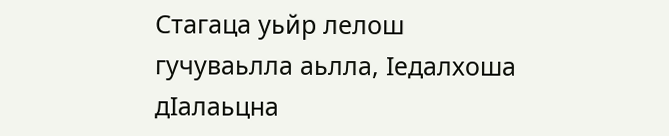Стагаца уьйр лелош гучуваьлла аьлла, Iедалхоша дIалаьцна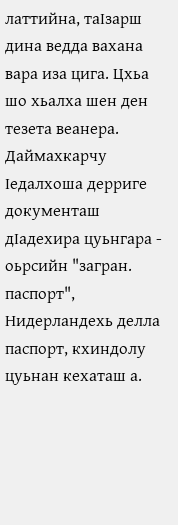латтийна, таIзарш дина ведда вахана вара иза цига. Цхьа шо хьалха шен ден тезета веанера. Даймахкарчу Iедалхоша дерриге документаш дIадехира цуьнгара - оьрсийн "загран. паспорт", Нидерландехь делла паспорт, кхиндолу цуьнан кехаташ а.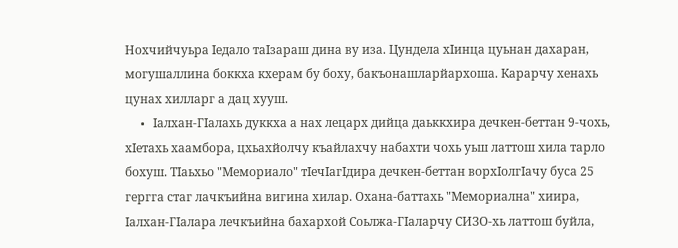Нохчийчуьра Iедало таIзараш дина ву иза. Цундела хIинца цуьнан дахаран, могушаллина боккха кхерам бу боху, бакъонашларйархоша. Карарчу хенахь цунах хилларг а дац хууш.
  • Iалхан-ГIалахь дуккха а нах лецарх дийца даьккхира дечкен-беттан 9-чохь, хIетахь хаамбора, цхьахйолчу къайлахчу набахти чохь уьш латтош хила тарло бохуш. ТIаьхьо "Мемориало" тIечIагIдира дечкен-беттан ворхIолгIачу буса 25 гергга стаг лачкъийна вигина хилар. Охана-баттахь "Мемориална" хиира, Iалхан-ГIалара лечкъийна бахархой Соьлжа-ГIаларчу СИЗО-хь латтош буйла,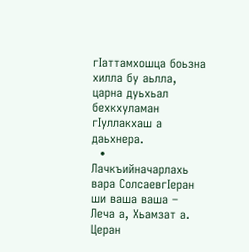гIаттамхошца боьзна хилла бу аьлла, царна дуьхьал бехкхуламан гIуллакхаш а даьхнера.
  • Лачкъийначарлахь вара СолсаевгIеран ши ваша ваша – Леча а, Хьамзат а. Церан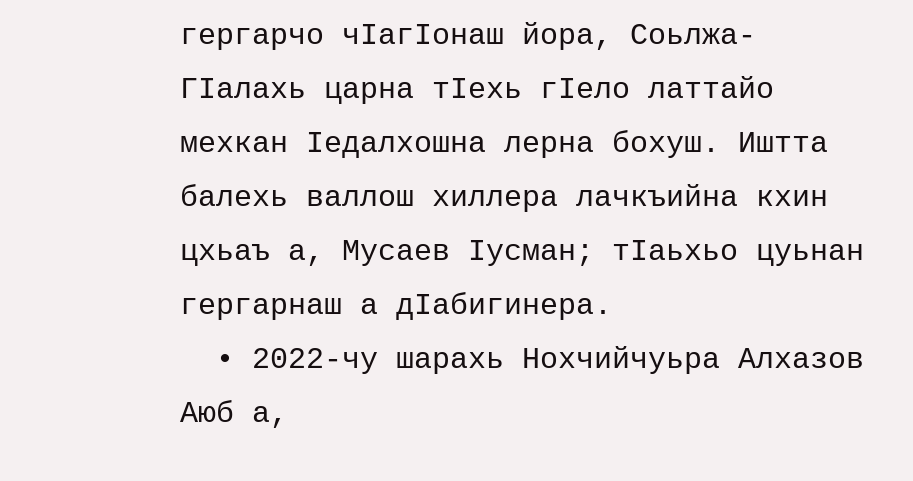гергарчо чIагIонаш йора, Соьлжа-ГIалахь царна тIехь гIело латтайо мехкан Iедалхошна лерна бохуш. Иштта балехь валлош хиллера лачкъийна кхин цхьаъ а, Мусаев Iусман; тIаьхьо цуьнан гергарнаш а дIабигинера.
  • 2022-чу шарахь Нохчийчуьра Алхазов Аюб а,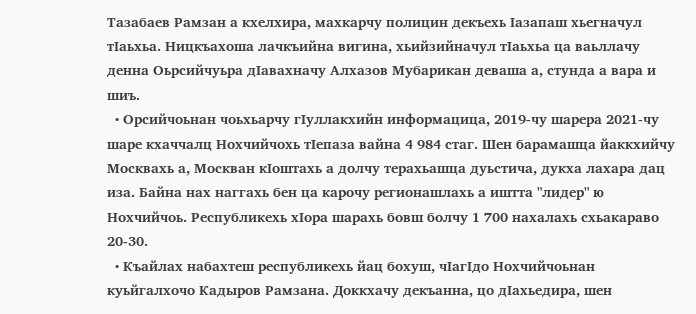Тазабаев Рамзан а кхелхира, махкарчу полицин декъехь Iазапаш хьегначул тIаьхьа. Ницкъахоша лачкъийна вигина, хьийзийначул тIаьхьа ца ваьллачу денна Оьрсийчуьра дIавахначу Алхазов Мубарикан деваша а, стунда а вара и шиъ.
  • Орсийчоьнан чоьхьарчу гIуллакхийн информацица, 2019-чу шарера 2021-чу шаре кхаччалц Нохчийчохь тIепаза вайна 4 984 стаг. Шен барамашца йаккхийчу Москвахь а, Москван кIоштахь а долчу терахьашца дуьстича, дукха лахара дац иза. Байна нах наггахь бен ца карочу регионашлахь а иштта "лидер" ю Нохчийчоь. Республикехь хIора шарахь бовш болчу 1 700 нахалахь схьакараво 20-30.
  • Къайлах набахтеш республикехь йац бохуш, чIагIдо Нохчийчоьнан куьйгалхочо Кадыров Рамзана. Доккхачу декъанна, цо дIахьедира, шен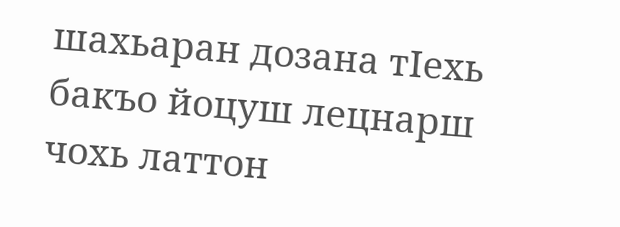шахьаран дозана тIехь бакъо йоцуш лецнарш чохь латтон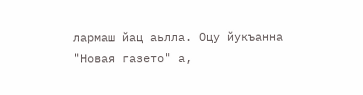лармаш йац аьлла. Оцу йукъанна "Новая газето" а,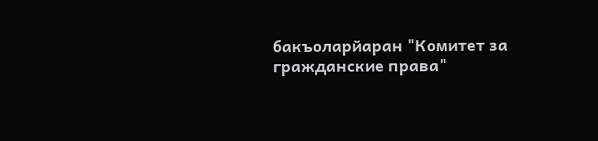бакъоларйаран "Комитет за гражданские права"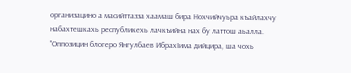организацино а масийттазза хаамаш бира Нохчийчуьра къайлахчу набахтешкахь республикехь лачкъийна нах бу латтош аьалла. "Оппозицин блогеро Янгулбаев ИбрахIима дийцира, ша чохь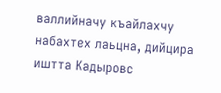валлийначу къайлахчу набахтех лаьцна, дийцира иштта Кадыровс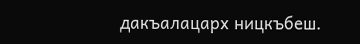дакъалацарх ницкъбеш.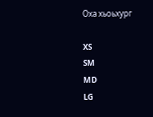Оха хьоьхург

XS
SM
MD
LG